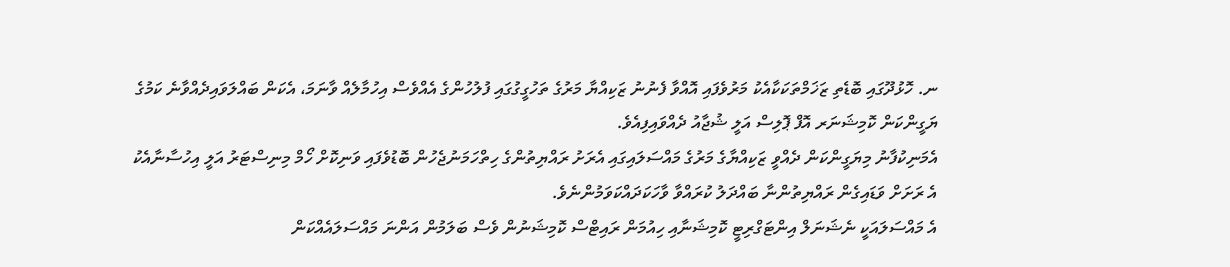ނ. ހޮޅުދޫގައި ބޮޑެތި ޒަޚަމްތަކަކާއެކު މަރުވެފައި އޮއްވާ ފެނުނު ޒަކިއްޔާ މަރުގެ ތަހުގީގުގައި ފުލުހުންގެ އެއްވެސް އިހުމާލެއް ވާނަމަ، އެކަން ބައްލަވައިދެއްވާނެ ކަމުގެ ޔަގީންކަން ކޮމިޝަނަރ އޮފް ޕޮލިސް އަލީ ޝުޖާއު ދެއްވައިފިއެވެ.
އެމަނިކުފާނު މިޔަގީންކަން ދެއްވީ ޒަކިއްޔާގެ މަރުގެ މައްސަލައިގައި އެރަށު ރައްޔިތުންގެ ހިތްހަމަނުޖެހުން ބޮޑުވެފައި ވަނިކޮށް ހޯމް މިނިސްޓަރު އަލީ އިހުސާނާއެކު އެ ރަށަށް ވަޑައިގެން ރައްޔިތުންނާ ބައްދަލު ކުރައްވާ ވާހަކަދައްކަވަމުންނެވެ.
އެ މައްސަލައަކީ ނެޝަނަލް އިންޓަގްރިޓީ ކޮމިޝަނާއި ހިއުމަން ރައިޓްސް ކޮމިޝަނުން ވެސް ބަލަމުން އަންނަ މައްސަލައެއްކަން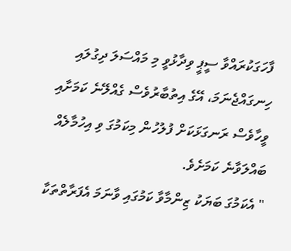ފާހަގަކުރައްވާ ސީޕީ ވިދާޅުވީ މި މައްސަލަ ދިގުލައި ހިނގައްޖެނަމަ، އޭގެ އިތުބާރުވެސް ގެއްލޭނެ ކަމަށާއި ވީހާވެސް ރަނގަޅަކަށް ފުލުހުން މިކަމުގަ ވި އިހުމާލެއް ބައްލަވާނެ ކަމަށެވެ.
" އެކަމުގަ ބަޔަކު ޒިންމާވާ ކަމުގައި ވާނަމަ އެފަރާތްތަކާ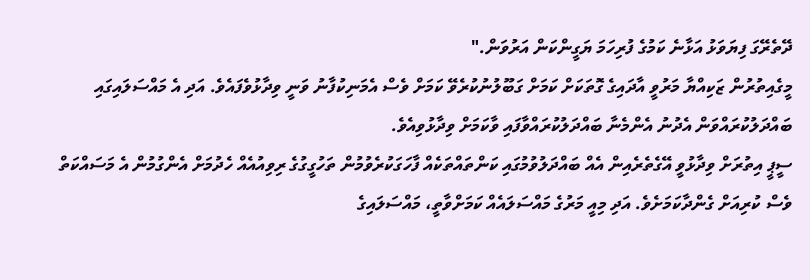ދޭތެރޭގަ ފިޔަވަޅު އަޅާނެ ކަމުގެ ފުރިހަމަ ޔަގީންކަން އަރުވަން."
މީގެއިތުރުން ޒަކިއްޔާ މަރުވީ އާދައިގެ ގޮތަކަށް ކަމަށް ގަބޫލުނުކުރެވޭ ކަމަށް ވެސް އެމަނިކުފާނު ވަނީ ވިދާޅުވެފައެވެ. އަދި އެ މައްސަލައިގައި ބައްދަލުކުރައްވަން އެދުނު އެންމެނާ ބައްދަލުކުރައްވާފައި ވާކަމަށް ވިދާޅުވިއެވެ.
ސީޕީ އިތުރަށް ވިދާޅުވީ އޭގެތެރެއިން އެއް ބައްދަލުވުމުގައި ކަންތައްތަކެއް ފާހަގަކުރެވުމުން ތަހުގީގުގެ ރިވިއުއެއް ހެދުމަށް އެންގުމުން އެ މަސައްކަތް ވެސް ކުރިއަށް ގެންދާކަމަށެވެ. އަދި މިއީ މަރުގެ މައްސަލައެއް ކަމަށްވާތީ، މައްސަލައިގެ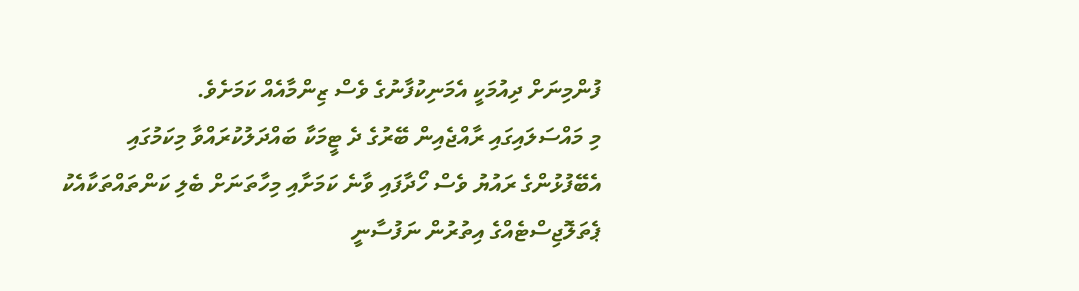ފުންމިނަށް ދިއުމަކީ އެމަނިކުފާނުގެ ވެސް ޒިންމާއެއް ކަމަށެވެ.
މި މައްސަލައިގައި ރާއްޖެއިން ބޭރުގެ ދެ ޓީމަކާ ބައްދަލުކުރައްވާ މިކަމުގައި އެބޭފުޅުންގެ ރައުޔު ވެސް ހޯދާފައި ވާނެ ކަމަށާއި މިހާތަނަށް ބެލި ކަންތައްތަކާއެކު ޕެތަލޮޖިސްޓެއްގެ އިތުރުން ނަފުސާނީ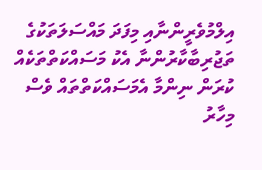އިލްމުވެރީންނާއި މިފަދަ މައްސަލަތަކުގެ ތަޖުރިބާކާރުންނާ އެކު މަސައްކަތްތަކެއް ކުރަން ނިންމާ އެމަސައްކަތްތައް ވެސް މިހާރު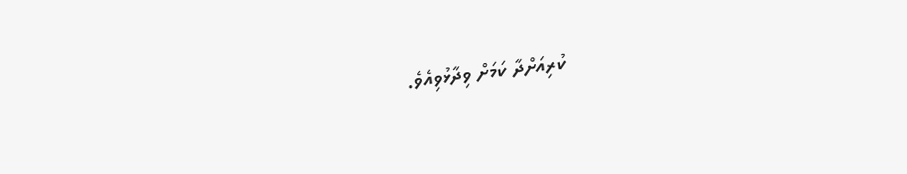ކުރިއަށްދާ ކަމަށް ވިދާޅުވިއެވެ.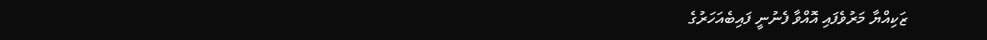ޒަކިއްޔާ މަރުވެފައި އޮއްވާ ފެނުނީ ފައިބެއަހަރުގެ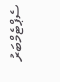ސެޕްޓެމްބަރު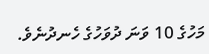މަހުގެ 10 ވަނަ ދުވަހުގެ ހެނދުނެވެ.